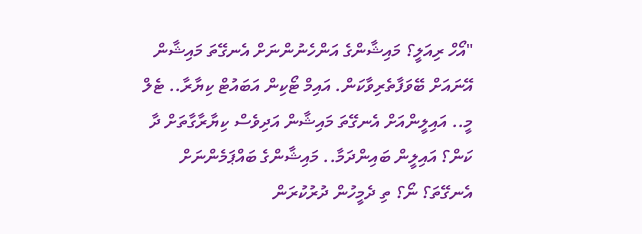"އޯހް ރިއަލީ؟ މައިޝާންގެ އަންހެނުންނަށް އެނގޭތަ މައިޝާން އޭނައަށް ބޭވަފާތެރިވާކަން. އައިމް ޓޯކިން އަބައުޓް ކިޔާރާ.. ޓެލް މީ.. އައިލީންއަށް އެނގޭތަ މައިޝާން އަދިވެސް ކިޔާރާގާތަށް ދާ ކަން؟ އައިލީން ބައިންދަމާ.. މައިޝާންގެ ބައްޕަމެންނަށް އެނގޭތަ؟ ނޯ؟ ތި ދެމީހުން ދުރުކުރަން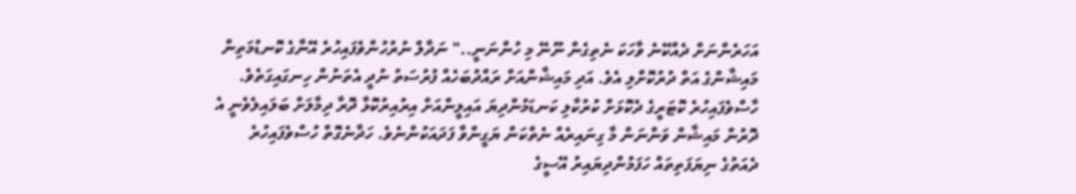އަހަރެންނަށް ދެއްކޭނެ ވާހަކަ ނެތިގެން ނޫނޭ މި ހުންނަނީ.." ނަދާލް ނުރުހުންވެފައިހުރެ އޭނާގެ ކޮނޑުމަތިން މައިޝާންގެ އަތް ދުރުކޮށްލި އެވެ. އަދި މައިޝާންއަށް ރައްދުބަހެއް ފުރުސަތު ނުދީ އެތަނުން ހިނގައިގަތެވެ.
ހާސްވެފައިހުރެ ކޮޓަރީގެ ދެކޮޅަށް ކުރުކާލި ކަނޑަމުންދިޔަ އައިލީންއަށް އިރުއިރުކޮޅާ ދޮރާ ދިމާލަށް ބަލައިލެވެނީ އެ ދޮރުން މައިޝާން ވަންނަން މާ ގިނައިރެއް ނެތްކަން ޔަގީންވާ ފަދައަކުންނެވެ. ހަދާނެގޮތް ހުސްވެފައިހުރެ ދެއަތުގެ ނިޔަފަތިތައް ހަފަމުންދިޔައިރު އޭސީގެ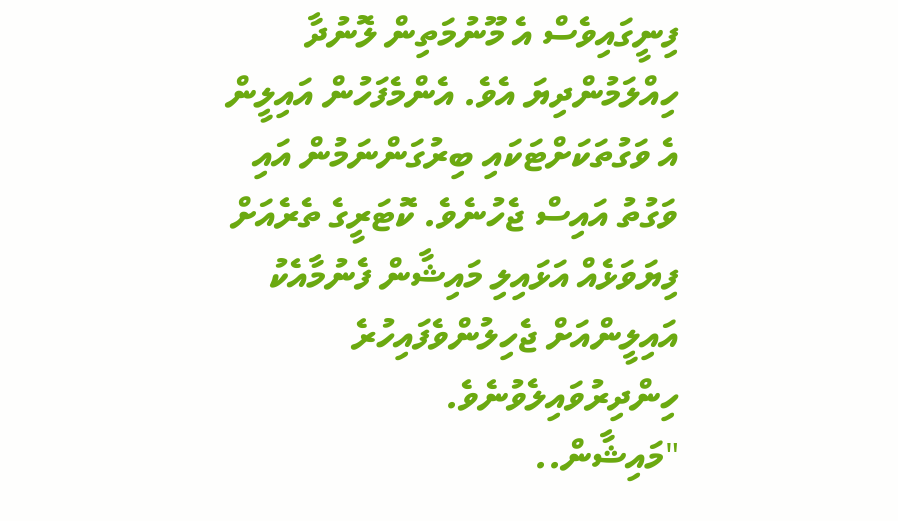ފިނީގައިވެސް އެ މޫނުމަތިން ލޮނުދާ ހިއްލަމުންދިޔަ އެވެ. އެންމެފަހުން އައިލީން އެ ވަގުތަކަށްޓަކައި ބިރުގަންނަމުން އައި ވަގުތު އައިސް ޖެހުނެވެ. ކޮޓަރީގެ ތެރެއަށް ފިޔަވަޅެއް އަޅައިލި މައިޝާން ފެނުމާއެކު އައިލީންއަށް ޖެހިލުންވެފައިހުރެ ހިންދިރުވައިލެވުނެވެ.
"މައިޝާން..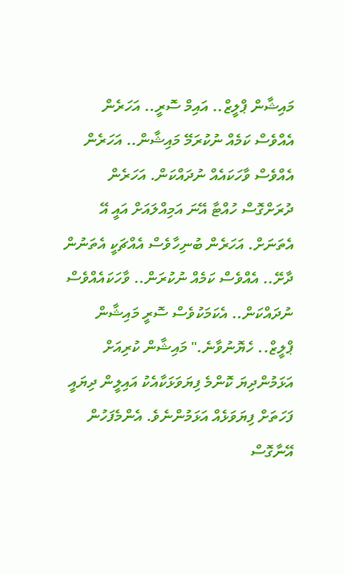މައިޝާން ޕްލީޒް.. އައިމް ސޮރީ.. އަހަރެން އެއްވެސް ކަމެއް ނުކުރަމޭ މައިޝާން.. އަހަރެން އެއްވެސް ވާހަކައެއް ނުދައްކަން. އަހަރެން ދުރަށްގޮސް ހުއްޓާ އޭނަ އަމިއްލައަށް އައީ އޭ އެތަނަށް. އަހަރެން ބުނިހާވެސް އެއްޗަކީ އެތަނުން ދާށޭ.. އެއްވެސް ކަމެއް ނުކުރަން.. ވާހަކައެއްވެސް ނުދައްކަން.. އެކަމަކުވެސް ސޮރީ މައިޝާން ޕްލީޒް.. ހެޔޮނުވާނެ." މައިޝާން ކުރިއަށް އަޅަމުންދިޔަ ކޮންމެ ފިޔަވަޅަކާއެކު އައިލީން ދިޔައީ ފަހަތަށް ފިޔަވަޅެއް އަޅަމުންނެވެ. އެންމެފަހުން އޭނާގޮސް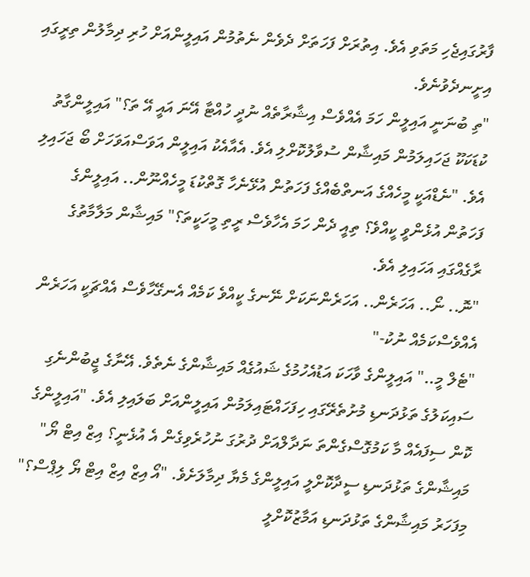ފާރުގައިޖެހި މަތަވި އެވެ. އިތުރަށް ފަހަތަށް ދެވެން ނެތުމުން އައިލީންއަށް ހުރި ދިމާލުން ތިރީގައި އިށީނދެވުނެވެ.
"ތި ބުނަނީ އައިލީން ހަމަ އެއްވެސް އިޝާރާތެއް ނުދީ ހުއްޓާ އޭނަ އައީ އޭ ތަ؟" އައިލީންގާތު ކުޑަކަކޫ ޖަހައިލަމުން މައިޝާން ސުވާލުކޮށްލި އެވެ. އެއާއެކު އައިލީން އަވަސްއަވަހަށް ބޯ ޖަހައިލި އެވެ. "ނެޑްއަކީ މީހެއްގެ އަނތްބެއްގެ ފަހަތުން އުޅޭނެހާ ގޮތްކުޑަ މީހެއްނޫން.. އައިލީންގެ ފަހަތުން އުޅެންވީ ކީއްވެ؟ ތިއީ ދެން ހަމަ އެހާވެސް ރީތި މީހަކީތަ؟" މައިޝާން މަލާމާތުގެ ރާގެއްގައި އަހައިލި އެވެ.
"ނޮ.. ނޯ.. އަހަރެން.. އަހަރެންނަކަށް ނޭނގެ ކީއްވެ ކަމެއް އެނގޭހާވެސް އެއްޗަކީ އަހަރެން އެއްވެސްކަމެއް ނުކު-"
"ޓެލް މީ.." އައިލީންގެ ވާހަކަ އަޑުއެހުމުގެ ޝައުގެއް މައިޝާންގެ ނެތެވެ. އޭނާގެ ޖީބުންނެގި ސައިކަލުގެ ތަޅުދަނޑި މުށުތެރޭގައި ހިފަހައްޓައިލަމުން އައިލީންއަށް ބަލައިލި އެވެ. "އައިލީންގެ ކޮން ސިފައެއް މާ ކަމުގޮސްގެންތަ ނަދާލްއަށް ދުރުގަ ނުހުރެވިގެން އެ އުޅެނީ؟ އިޒް އިޓް ޔޯ" މައިޝާންގެ ތަޅުދަނޑި ސީދާކޮށްލީ އައިލީންގެ މެޔާ ދިމާލަށެވެ. "އޯ އިޒް އިޒް އިޓް ޔޯ ލިޕްސް؟" މިފަހަރު މައިޝާންގެ ތަޅުދަނޑި އަމާޒުކޮށްލީ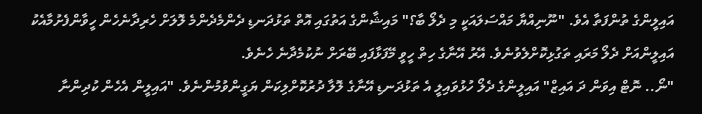އައިލީންގެ ތުންފަތާ އެވެ. "ނޫނިއްޔާ މައްސަލައަކީ މި ދެލޯ ބާ؟" މައިޝާންގެ އަތުގައި އޮތް ތަޅުދަނޑި ދެންމެދެންމެ ލޮލަށް ހެރިދާނެހެން ހީވާންފެށުމާއެކު އައިލީންއަށް ދެލޯ މަރައި ތަގުޅިކޮށްލެވުނެވެ. އޭރު އޭނާގެ ހިތް ހީވީ މޭފަޅާފައި ބޭރަށް ނުކުމެދާނެ ހެނެވެ.
"ނޯ.. ނޮޓް އިވަން ދަ އައިޒް" އައިލީންގެ ދެލޯ ހުޅުވައިލީ އެ ތަޅުދަނޑި އޭނާގެ ލޮލާ ދުރުކޮށްލިކަން ޔަގީންވުމުންނެވެ. "އައިލީން އެހެން ކުދިންނާ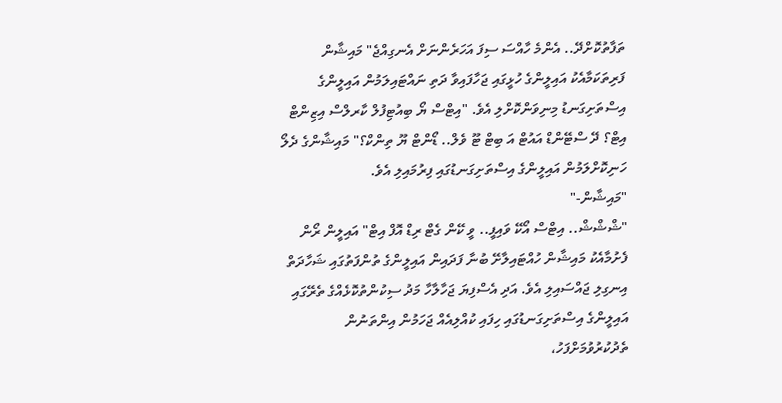ތަފާތުކޮށްދޭ.. އެންމެ ހާއްސަ ސިފަ އަހަރެންނަށް އެނގިއްޖެ" މައިޝާން ފަރިތަކަމާއެކު އައިލީންގެ ހުޅީގައި ޖަހާފައިވާ ދަތި ނައްޓައިލަމުން އައިލީންގެ އިސްތަށިގަނޑު މިނިވަންކޮށްލި އެވެ. "އިޓްސް ޔޯ ބިއުޓިފުލް ކާރލްސް އިޒިންޓް އިޓް؟ ދޭ ސްޓޭންޑް އައުޓް އަ ބިޓް ޓޫ ވެލް.. ޑޯންޓް ޔޫ ތިންކް؟" މައިޝާންގެ ދެލޯ ހަނިކޮށްލަމުން އައިލީންގެ އިސްތަށިގަނޑުގައި ފިރުމައިލި އެވެ.
"މައިޝާން-"
"ޝްޝްޝް.. އިޓްސް އޯކޭ ވައިފީ.. ވީ ކޭން ގެޓް ރިޑް އޮފް އިޓް" އައިލީން ރޯން ފެށުމާއެކު މައިޝާން ހުއްޓައިލާށޭ ބުނާ ފަދައިން އައިލީންގެ ތުންފަތުގައި ޝަހާދަތް އިނގިލި ޖައްސައިލި އެވެ. އަދި އެސްފިޔަ ޖަހާލާހާ މަދު ސިކުންތުކޮޅެއްގެ ތެރޭގައި އައިލީންގެ އިސްތަށިގަނޑުގައި ހިފައި ކުއްލިއެއް ޖަހަމުން އިންތަނުން ތެދުކުރުވުމަށްފަހު،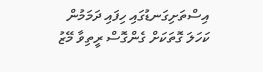އިސްތަށިގަނޑުގައި ހިފައި ދަމަމުން ކަހަލަ ގޮތަކަށް ގެންގޮސް ރީތިވާ މޭޒު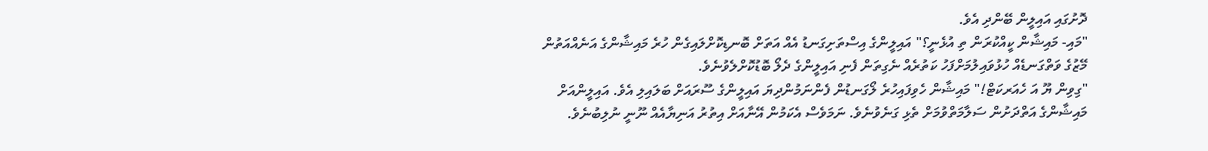ދޮށުގައި އައިލީން ބޭންދި އެވެ.
"މައި- މައިޝާން ކީއްކުރަން ތި އުޅެނީ؟" އައިލީންގެ އިސްތަށިގަނޑު އެއް އަތަށް ބޮނޑިކޮށްލައިގެން ހުރެ މައިޝާންގެ އަނެއްއަތުން މޭޒުގެ ވަތްގަނޑެއް ހުޅުވައިލުމަށްފަހު ކަތުރެއް ނެގިތަން ފެނި އައިލީންގެ ދެލޯ ބޮޑުކޮށްލެވުނެވެ.
"ގިވިން ޔޫ އަ ހެއަރކަޓް!" މައިޝާން ހެވިފައިހުރެ ލޯގަނޑުން ފެންނަމުންދިޔަ އައިލީންގެ ސޫރައަށް ބަލައިލި އެވެ. އައިލީންއަށް މައިޝާންގެ އަތްދަށުން ސަލާމަތްވުމަށް ތެޅި ގަނެވުނެވެ. ނަމަވެސް އެކަމުން އޭނާއަށް އިތުރު އަނިޔާއެއް ނޫނީ ނުލިބުނެވެ.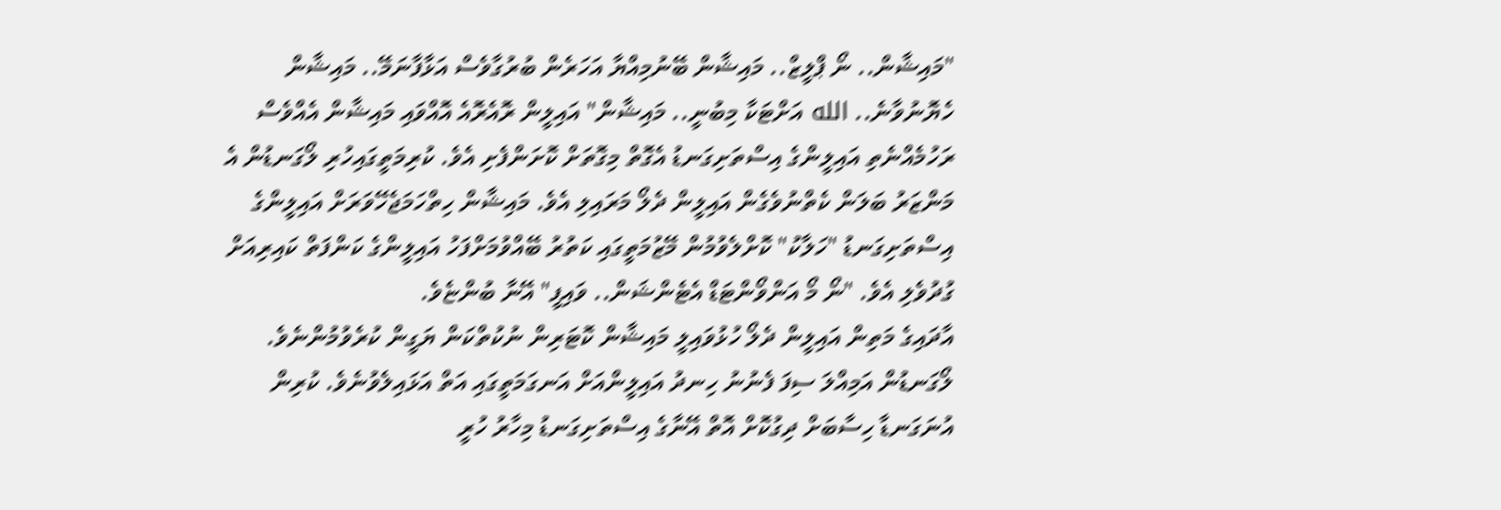"މައިޝާން.. ނޯ ޕްލީޒް.. މައިޝާން ބޭނުމިއްޔާ އަހަރެން ބުރުގާވެސް އަޅާފާނަމޭ.. މައިޝާން ހެޔޮނުވާނެ.. الله އަށްޓަކާ މިބުނީ.. މައިޝާން" އައިލީން ރޮއެރޮއެ އޮއްވައި މައިޝާން އެއްވެސް ރަހުމެއްނެތި އައިލީންގެ އިސްތަށިގަނޑު އެގޮތް މިގޮތަށް ކޮށަންފެށި އެވެ. ކުރިމަތީގައިހުރި ލޯގަނޑުން އެ މަންޒަރު ބަލަން ކެތްނުވެގެން އައިލީން ދެލޯ މަރައިލި އެވެ. މައިޝާން ހިތްހަމަޖެހޭވަރަށް އައިލީންގެ އިސްތަށިގަނޑު "ހަލާކު" ކޮށްލެވުމުން މޭޒުމަތީގައި ކަތުރު ބޭއްވުމަށްފަހު އައިލީންގެ ކަންފަތް ކައިރިއަށް ގުދުވެލި އެވެ. "ނޯ މޯ އަންވޯންޓަޑް އެޓެންޝަން.. ވައިފީ" އޭނާ ބުންޏެވެ.
އާދައިގެ މަތިން އައިލީން ދެލޯ ހުޅުވައިލީ މައިޝާން ކޮޓަރިން ނުކުތްކަން ޔަގީން ކުރެވުމުންނެވެ. ލޯގަނޑުން އަމިއްލަ ސިފަ ފެނުނު ހިނދު އައިލީންއަށް އަނގަމަތީގައި އަތް އަޅައިލެވުނެވެ. ކުރިން އުނަގަނޑާ ހިސާބަށް ދިގުކޮށް އޮތް އޭނާގެ އިސްތަށިގަނޑު މިހާރު ހުރީ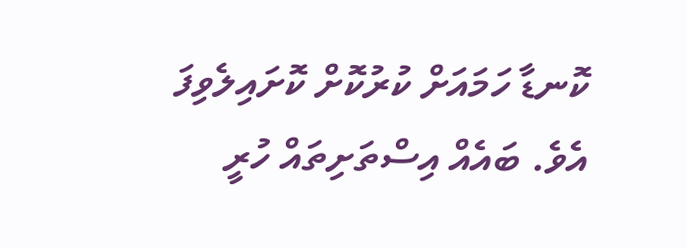ކޮނޑާ ހަމައަށް ކުރުކޮށް ކޮށައިލެވިފަ އެވެ. ބައެއް އިސްތަށިތައް ހުރީ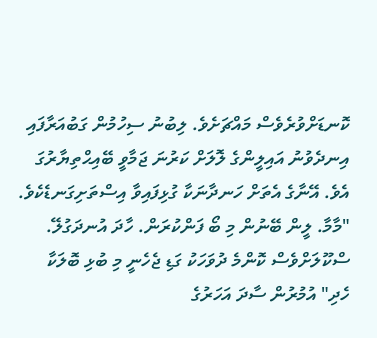ކޮނޑަށްވުރެވެސް މައްޗަށެވެ. ލިބުނު ސިހުމުން ގަބުއަރާފައި އިނދެވުނު އައިލީންގެ ލޮލަށް ކަރުނަ ޖަމާވީ ބޭއިޙްތިޔާރުގަ އެވެ. އޭނާގެ އެތަށް ހަނދާނަކާ ގުޅިފައިވާ އިސްތަށިގަނޑެކެވެ.
"މާމާ. ލީން ބޭނުން މި ބޯ ފަންކުރަން. ހާދަ އުނދަގުލޭ. ސްކޫލަށްވެސް ކޮންމެ ދުވަހަކު ގަޑި ޖެހެނީ މި ބުޅި ބޮލަކާ ހެދި" އުމުރުން ސާދަ އަހަރުގެ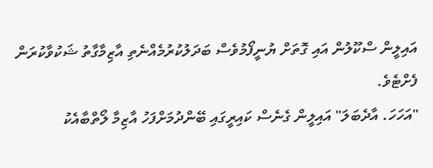އައިލީން ސްކޫލުން އައި ގޮތަށް ޔުނީފޯމުވެސް ބަދަލުކުރުމެއްނެތި އާޒިމާގާތު ޝަކުވާކުރަން ފެށްޓެވެ.
"އަހަހަ. އާދެބަލަ" އައިލީން ގެނެސް ކައިރީގައި ބޭންދުމަށްފަހު އާޒިމާ ލޯތްބާއެކު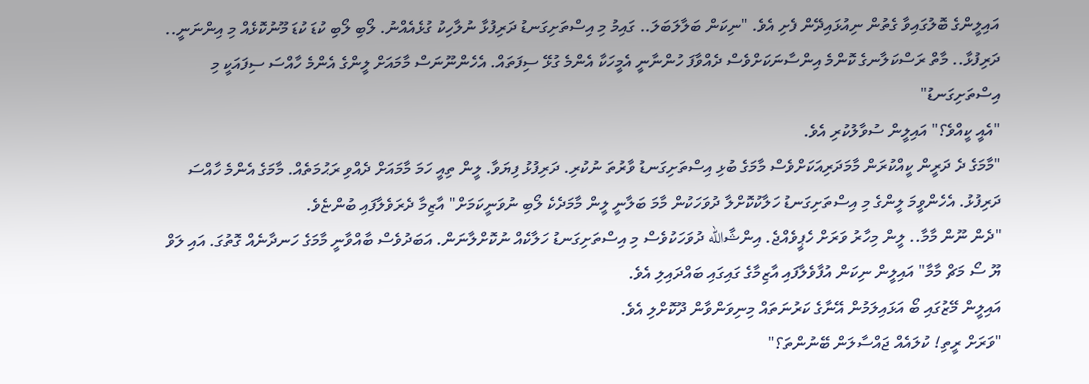އައިލީންގެ ބޮލުގައިވާ ގެތުން ނިއުޅައިދޭން ފެށި އެވެ. "ނިކަން ބަލާލަބަލަ.. ގައިމު މި އިސްތަށިގަނޑު ދަރިފުޅާ ނުލާހިކު ގުޅެއެއްނު. ލޯބި ލޯބި ކުޑަ ކުޑަ މޫނުކޮޅެއް މި އިންނަނީ.. ދަރިފުޅާ.. މާތް ރަސްކަލާނގެ ކޮންމެ އިންސާނަކަށްވެސް ދެއްވާފަ ހުންނާނީ އެމީހަކާ އެންމެ ގުޅޭ ސިފަތައް. އެހެންނޫނަސް މާމައަށް ލީންގެ އެންމެ ހާއްސަ ސިފައަކީ މި އިސްތަށިގަނޑު"
"އެއީ ކީއްވެ؟" އައިލީން ސުވާލުކުރި އެވެ.
"މާމަގެ ދެ ދަރީން ކީއްކުރަން މާމަދަރިއަކަށްވެސް މާމަގެ ބުޅި އިސްތަށިގަނޑު ވާރުތަ ނުކުރި. ދަރިފުޅު ފިޔަވާ. ލީން ތިއީ ހަމަ މާމައަށް ދެއްވި ރަޙުމަތެއް. މާމަގެ އެންމެ ހާއްސަ ދަރިފުޅު. އެހެންވީމަ ލީންގެ މި އިސްތަށިގަނޑު ހަލާކުކޮށްލާ ދުވަހަކުން މާމަ ބަލާނީ ލީން މާމަދެކެ ލޯބި ނުވަނީކަމަށް" އާޒިމާ ދެރަވެލާފައި ބުންޏެވެ.
"ދެން ނޫން މާމާ.. ލީން މިހާރު ވަރަށް ހެޕީވެއްޖެ. އިންޝާالله ދުވަހަކުވެސް މި އިސްތަށިގަނޑު ހަލާކެއް ނުކޮށްލާނަން. އަބަދުވެސް ބާއްވާނީ މާމަގެ ހަނދާނެއް ގޮތުގަ. އައި ލަވް ޔޫ ސޯ މަޗް މާމާ" އައިލީން ނިކަން އުފާވެލާފައި އާޒިމާގެ ގައިގައި ބައްދައިލި އެވެ.
އައިލީން މޭޒުގައި ބޯ އަޅައިލަމުން އޭނާގެ ކަރުނަތައް މިނިވަންވާން ދޫކޮށްލި އެވެ.
"ވަރަށް ރީތި! ކުލައެއް ޖައްސާލަން ބޭނުންތަ؟"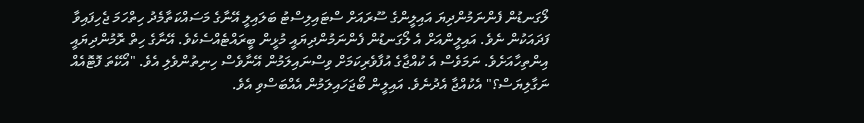ލޯގަނޑުން ފެންނަމުންދިޔަ އައިލީންގެ ސޫރައަށް ސްޓައިލިސްޓު ބަލައިލީ އޭނާގެ މަސައްކަތާމެދު ހިތްހަމަ ޖެހިފައިވާ ފަދައަކުން ނެވެ. އައިލީންއަށް އެ ލޯގަނޑުން ފެންނަމުންދިޔައީ މުޅީން ބީރައްޓެއްސެކެވެ. އޭނާގެ ހިތް ރޮމުންދިޔައީ އިންތިހާއަށެވެ. ނަމަވެސް އެ ކުއްޖާގެ އުފާވެރިކަމަށް ވިސްނައިލަމުން އޭނާވެސް ހިނިތުންވެލި އެވެ. "އޯކޭތަ ފޮޓޮއެއް ނަގާލިޔަސް؟" އެކުއްޖާ އެދުނެވެ. އައިލީން ބޯޖަހައިލަމުން އެއްބަސްވި އެވެ.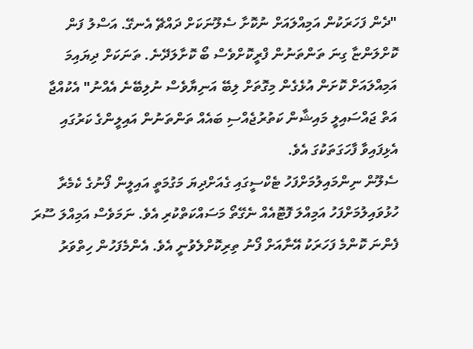"ދެން ފަހަރަކުން އަމިއްލައަށް ނުކޮށާ ސެލޫނަކަށް ދައްޗޭ އެނގޭ. އަސްލު ފަން ކޮށްލަންޏާ ގިނަ ތަންތަނުން ފްރީކޮށްވެސް ބޯ ކޮށާލަދޭނެ. ތަނަކަށް ދިޔައިމަ އަމިއްލައަށް ކޮށަން އުޅެގެން މިގޮތަށް ލިބޭ އަނިޔާވެސް ނުލިބޭނެ އެއްނު" އެކުއްޖާ އަތް ޖައްސައިލީ މައިޝާން ކަތުރުޖެއްސި ބައެއް ތަންތަނުން އައިލީންގެ ކަރުގައި އެޅިފައިވާ ފާހަގަތަކުގަ އެވެ.
ސެލޫން ނިންމައިލުމަށްފަހު ޓެކްސީގައި ގެއަށްދިޔަ މަގުމަތީ އައިލީން ފޯނުގެ ކެމެރާ ހުޅުވައިލުމަށްފަހު އަމިއްލަ ފޮޓޮއެއް ނެގޭތޯ މަސައްކަތްކުރި އެވެ. ނަމަވެސް އަމިއްލަ ސޫރަ ފެންނަ ކޮންމެ ފަހަރަކު އޭނާއަށް ފޯނު ތިރިކޮށްލެވުނީ އެވެ. އެންމެފަހުން ހިތްވަރު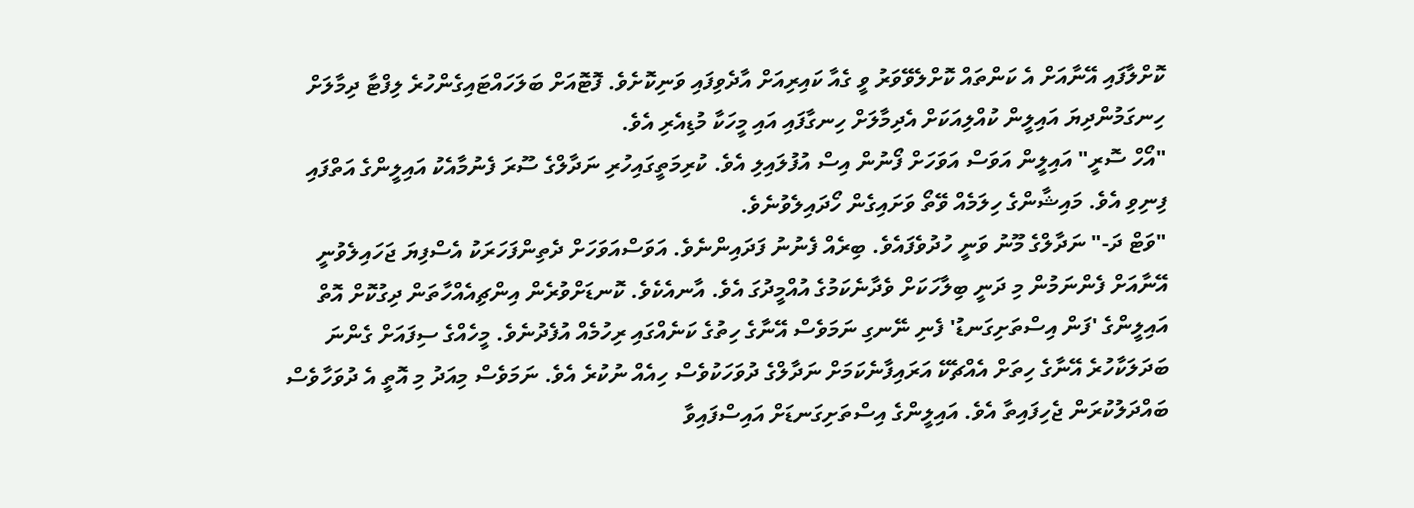ކޮށްލާފައި އޭނާއަށް އެ ކަންތައް ކޮށްލެވޭވަރު ވީ ގެއާ ކައިރިއަށް އާދެވިފައި ވަނިކޮށެވެ. ފޮޓޮއަށް ބަލަހައްޓައިގެންހުރެ ލިފްޓާ ދިމާލަށް ހިނގަމުންދިޔަ އައިލީން ކުއްލިއަކަށް އެދިމާލަށް ހިނގާފައި އައި މީހަކާ މުޑިއެރި އެވެ.
"އޯހް ސޮރީ" އައިލީން އަވަސް އަވަހަށް ފޯނުން އިސް އުފުލައިލި އެވެ. ކުރިމަތީގައިހުރި ނަދާލްގެ ސޫރަ ފެނުމާއެކު އައިލީންގެ އަތްފައި ފިނިވި އެވެ. މައިޝާންގެ ހިލަމެއް ވޭތޯ ވަށައިގެން ހޯދައިލެވުނެވެ.
"ވަޓް ދަ-" ނަދާލްގެ މޫނު ވަނީ ހުދުވެފައެވެ. ބިރެއް ފެނުނު ފަދައިންނެވެ. އަވަސްއަވަހަށް ދެތިންފަހަރަކު އެސްފިޔަ ޖަހައިލެވުނީ އޭނާއަށް ފެންނަމުން މި ދަނީ ބިލާހަކަށް ވެދާނެކަމުގެ އުއްމީދުގަ އެވެ. އާނއެކެވެ. ކޮނޑަށްވުރެން އިންޗިއެއްހާތަން ދިގުކޮށް އޮތް އައިލީންގެ 'ފަން އިސްތަށިގަނޑު' ފެނި ނޭނގި ނަމަވެސް އޭނާގެ ހިތުގެ ކަނެއްގައި ރިހުމެއް އުފެދުނެވެ. މީހެއްގެ ސިފައަށް ގެންނަ ބަދަލަކާހުރެ އޭނާގެ ހިތަށް އެއްޗެކޭ އަރައިފާނެކަމަށް ނަދާލްގެ ދުވަހަކުވެސް ހިއެއް ނުކުރެ އެވެ. ނަމަވެސް މިއަދު މި އޮތީ އެ ދުވަހާވެސް ބައްދަލުކުރަން ޖެހިފައިތާ އެވެ. އައިލީންގެ އިސްތަށިގަނޑަށް އައިސްފައިވާ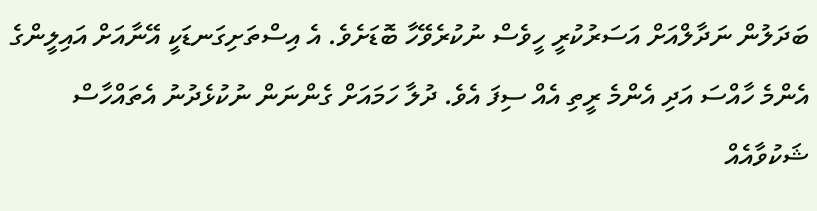ބަދަލުން ނަދާލްއަށް އަސަރުކުރީ ހީވެސް ނުކުރެވޭހާ ބޮޑަށެވެ. އެ އިސްތަށިގަނޑަކީ އޭނާއަށް އައިލީންގެ އެންމެ ހާއްސަ އަދި އެންމެ ރީތި އެއް ސިފަ އެވެ. ދުލާ ހަމައަށް ގެންނަން ނުކުޅެދުނު އެތައްހާސް ޝަކުވާއެއް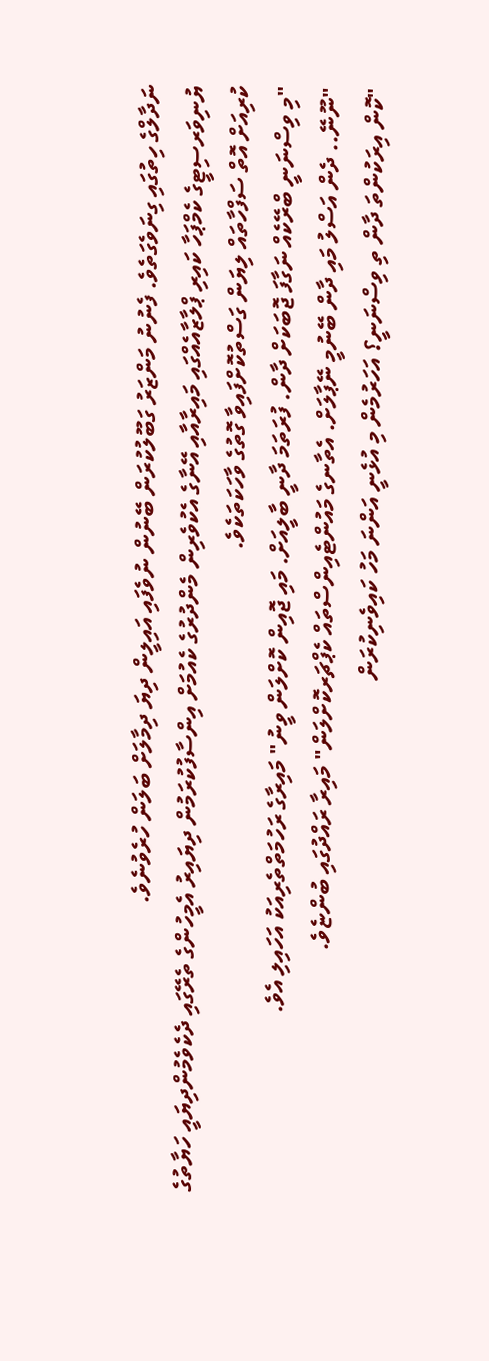ނަދާލްގެ ހިތުގައި ގިނަވެގަތެވެ. ފެނުނު މަންޒަރު ގަބޫލުކުރަން ބޭނުން ނުވެފައި އައިލީން ދިޔަ ދިމާލަށް ބަލަން ހުރެވުނެވެ.
ޔުނިވަރސިޓީގެ ކެމްޕަހާ ކައިރި ޕްލާޒާއެއްގައި މައިރާއާއި އޭނާގެ އެކުވެރިން މެންދުރުގެ ކެއުމަށް އިންސާފުކުރަމުން ދިޔައިރު އެމީހުންގެ ތެރޭގައި ދެކެވެމުންދިޔައީ ހަޔާތުގެ ކުރިއަށް އޮތް ސަފްހާތައް ލިޔަން ގަސްތުކޮށްފައިވާ ގޮތުގެ ވާހަކަތަކެވެ.
"މި ވިސްނަނީ ބްރޭކެއް ނަގާފަ ޖޮބަކަށް ދާން. ފުރަތަމަ ދާނީ ބާލީއަށް. މައި ޖޮއިން ކޮށްލަން ވީނު" މައިރާގެ ރަހުމަތްތެރިއަކު އަހައިލި އެވެ.
"ނޫނޭ.. ދެން އަސްލު މައި ދާން ބޭނުމީ ނޭޕާލަށް. އެތާނގެ މައުންޓެއިންސްތައް ކެޕްޗަރކޮށްލަން" މައިރާ ރައްދުގައި ބުންޏެވެ.
"ކޮން އިރަކުންތަ ދާން ތި ވިސްނަނީ؟ އަހަރުމެން މި އުޅެނީ އަންނަ މަހު ކައިވެނިކުރަން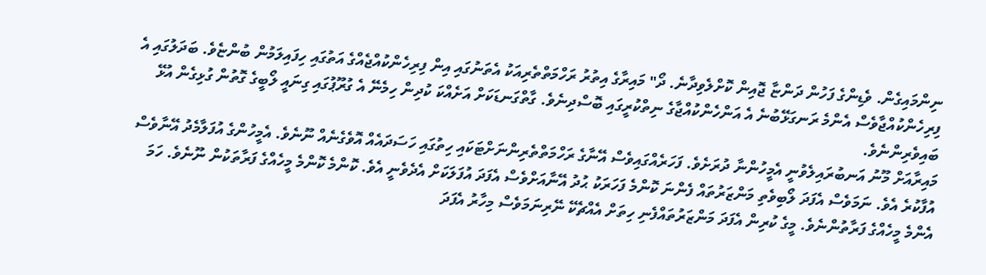ނިންމައިގެން. ވެޑިންގެ ފަހުން ދަންޏާ ޖޮއިން ކޮށްލެވިދާނެ. ދޯ" މައިރާގެ އިތުރު ރަހްމަތްތެރިއަކު އެތަނުގައި އިން ފިރިހެންކުއްޖެއްގެ އަތުގައި ހިފައިލަމުން ބުންޏެވެ. ބަދަލުގައި އެ ފިރިހެންކުއްޖާވެސް އެންމެ ރަނގަޅޭބުނެ އެ އަންހެންކުއްޖާގެ ނިތްކުރީގައި ބޮސްދިނެވެ. ގާތްގަނޑަކަށް އަށެއްކަ ކުދިން ހިމެނޭ އެ ގުރޫޕުގައި ގިނައީ ލޯބީގެ ގޮތުން ގުޅިގެން އުޅޭ ބައިވެރިންނެވެ.
މައިރާއަށް މޫނު އަނބުރައިލެވުނީ އެމީހުންނާ ދުރަށެވެ. ފަހަރެއްގައިވެސް އޭނާގެ ރަހްމަތްތެރިންނަށްޓަކައި ހިތުގައި ހަސަދައެއް އޮވެގެނެއް ނޫނެވެ. އެމީހުންގެ އުފަލާމެދު އޭނާވެސް އުފާކުރެ އެވެ. ނަމަވެސް އެފަދަ ލޯބިވެތި މަންޒަރުތައް ފެންނަ ކޮންމެ ފަހަރަކު ޙުދު އޭނާއަށްވެސް އެފަދަ އުފަލަކަށް އެދެވެނީ އެވެ. ކޮންމެ ކޮންމެ މީހެއްގެ ފަރާތަކުން ނޫނެވެ. ހަމަ އެންމެ މީހެއްގެ ފަރާތުންނެވެ. މީގެ ކުރިން އެފަދަ މަންޒަރުތައްފެނި ހިތަށް އެއްޗެކޭ ނޭރިނަމަވެސް މިހާރު އެފަދަ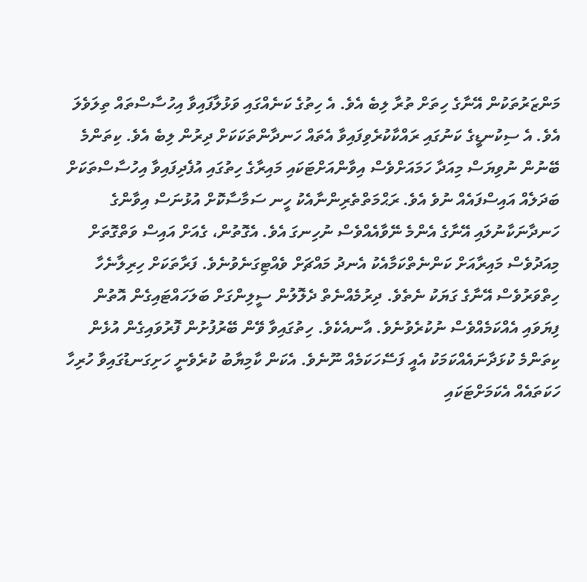މަންޒަރުތަކުން އޭނާގެ ހިތަށް ތުރާ ލިބެ އެވެ. އެ ހިތުގެ ކަނެއްގައި ވަޅުލާފައިވާ އިހުސާސްތައް ތިލަވެލަ އެވެ. އެ ސިކުނޑީގެ ކަނުގައި ރައްކާކުރެވިފައިވާ އެތައް ހަނދާންތަކަކަށް ދިރުން ލިބެ އެވެ. ކިތަންމެ ބޭނުން ނުވިޔަސް މިއަދާ ހަމައަށްވެސް އިވާންއަށްޓަކައި މައިރާގެ ހިތުގައި އުފެދިފައިވާ އިހުސާސްތަކަށް ބަދަލެއް އައިސްފައެއް ނުވެ އެވެ. ރަޙްމަތްތެރިންނާއެކު ހީނ ސަމާސާކޮށް އުޅުނަސް އިވާންގެ ހަނދާނަކާނުލައި އޭނާގެ އެންމެ ނޭވާއެއްވެސް ނުހިނގަ އެވެ. އެގޮތުން، ގެއަށް އައިސް ވަތްގޮތަށް މިއަދުވެސް މައިރާއަށް ކަންނެތްކަމާއެކު އެނދު މައްޗަށް ވެއްޓިގަނެވުނެވެ. ފަރާތަކަށް ހިރިލާނެހާ ހިތްވަރުވެސް އޭނާގެ ގަޔަކު ނެތެވެ. ދިރުމެއްނެތް ދެލޮލުން ސީލިންގަށް ބަލަހައްޓައިގެން އޮތުން ފިޔަވައި އެއްކަމެއްވެސް ނުކުރެވުނެވެ. އާނއެކެވެ. ހިތުގައިވާ ވޭން ބޭރުފުށުން ފޮރުވައިގެން އުޅެން ކިތަންމެ ކުޅަދާނައެއްކަމަކު އެއީ ފަސޭހަކަމެއް ނޫނެވެ. އެކަން ކާމިޔާބު ކުރެވެނީ ހަށިގަނޑުގައިވާ ހުރިހާ ހަކަތައެއް އެކަމަށްޓަކައި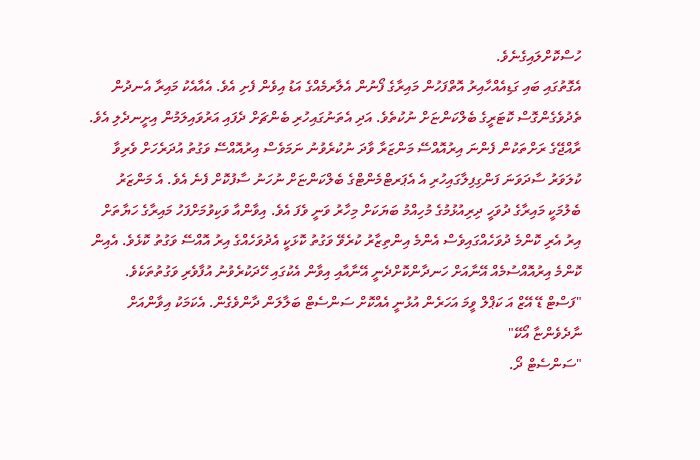ހުސްކޮށްލައިގެނެވެ.
އެގޮތުގައި ބައި ގަޑިއެއްހާއިރު އޮތްފަހުން މައިރާގެ ފޯނުން އެލާރމެއްގެ އަޑު އިވެން ފެށި އެވެ. އެއާއެކު މައިރާ އެނދުން ތެދުވެގެންގޮސް ކޮޓަރީގެ ބެލްކަންޏަށް ނުކުތެވެ. އަދި އެތަނުގައިހުރި ބެންޗަށް ދެފައި އަރުވައިލަމުން އިށީނދެލި އެވެ. ރާއްޖޭގެ ރަށްތަކުން ފެންނަ އިރުއޮއްސޭ މަންޒަރާ ވާދަ ނުކުރެވުނު ނަމަވެސް އިރުއޮއްސޭ ވަގުތު އުދަރެހަށް ވެރިވާ ކުލަވަރު ސާދަވަނަ ފަންގިފިލާގައިހުރި އެ އެޕަރޓްމެންޓްގެ ބެލްކަންޏަށް ނުހަނު ސާފުކޮށް ފެނެ އެވެ. އެ މަންޒަރު ބެލުމަކީ މައިރާގެ ދުވަހީ ދިރިއުޅުމުގެ މުހިއްމު ބަޔަކަށް މިހާރު ވަނީ ވެފަ އެވެ. އިވާންއާ ވަކިވުމަށްފަހު މައިރާގެ ހަޔާތަށް އިރު އެރި ކޮންމެ ދުވަހެއްގައިވެސް އެންމެ އިންތިޒާރު ކުރެވޭ ވަގުތު ކޮޅަކީ އެދުވަހެއްގެ އިރު އޮއްސޭ ވަގުތު ކޮޅެވެ. އެއިން ކޮންމެ އިރުއޮއްސުމެއް އޭނާއަށް ހަނދާންކޮށްދެނީ އޭނާއާއި އިވާން އެކުގައި ހޭދަކުރެވުނު އުފާވެރި ވަގުތުތަކެވެ.
"ފަސްޓް ޑޭ އޭޒް އަ ކަޕްލް ވީމަ އަހަރެން އުޅުނީ އެއްކޮށް ސަންސެޓް ބަލާލަން ދާންވެގެން. އެކަމަކު އިވާންއަށް ނާދެވެންޏާ އޯކޭ"
"ސަންސެޓް ދޯ.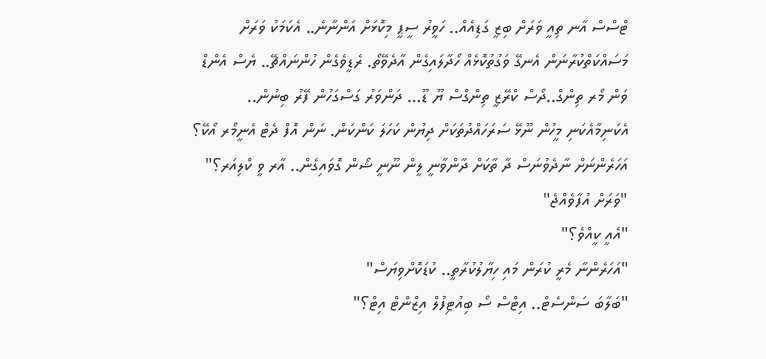ޓްސްސް އާނ ތިއީ ވަރަށް ބިޒީ ގަޑިއެއް.. ހަވީރު ސީޕީ މިކޮޅަށް އަންނާނެ.. އެކަމަކު ވަރަށް މަސައްކަތްކުރާނަން އެނގޭ ވަގުތުކޮޅެއް ހޯދާލައިގެން އާދެވޭތޯ. ރެޑީވެގެން ހުންނައްޗޭ.. ޔެސް އެންޑް ވަން މޯރ ތިންގް..ދޯސް ކްރޭޒީ ތިންގްސް ޔޫ ޑޫ… ދަންވަރު ގަސްގަހުން ފޭރު ބިނުން.. އެކަނިމާއެކަނި މީހުން ނޫޅޭ ސަރަހައްދުތަކަށް ދިޔުން ކަހަލަ ކަންކަން. ނަން އޮފް ދެޓް އެނީމޯރ އޯކޭ؟ އަހަރެންނަށް ނާދެވުނަސް ދާ ތާކަށް ދާންވާނީ ލީން ނޫނީ ޝޯން ގޮވައިގެން.. އާރ ވީ ކްލިއަރ؟"
"ވަރަށް އުފާވެއްޖެ"
"އެއީ ކީއްވެ؟"
"އަހަރެންނާ މެރީ ކުރަން މައި ހިޔާލުކުރާތީ.. ކުޑަކޮށްވިޔަސް"
"ބަލާބަ ސަންސެޓް.. އިޓްސް ސޯ ބިއުޓިފުލް އިޒްންޓް އިޓް؟"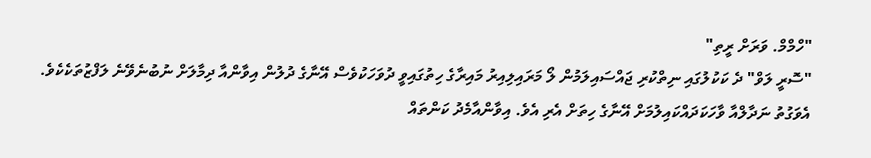"ހްމްމް. ވަރަށް ރީތި"
"ސޮރީ ލަވް" ދެ ކަކުލުގައި ނިތްކުރި ޖައްސައިލަމުން ލޯ މަރައިލިއިރު މައިރާގެ ހިތުގައިވީ ދުވަހަކުވެސް އޭނާގެ ދުލުން އިވާންއާ ދިމާލަށް ނުބުނެވޭނެ ލަފްޒުތަކެކެވެ. އެވަގުތު ނަދާލްއާ ވާހަކަދައްކައިލުމަށް އޭނާގެ ހިތަށް އެރި އެވެ. އިވާންއާމެދު ކަންތައް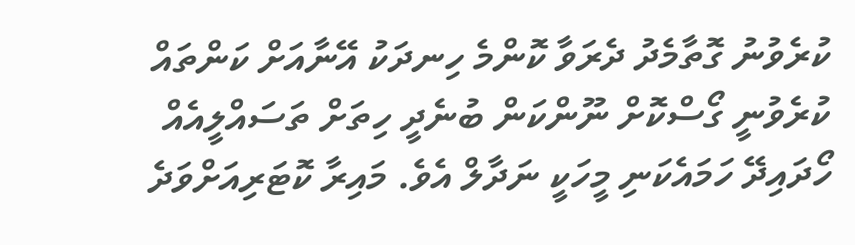ކުރެވުނު ގޮތާމެދު ދެރަވާ ކޮންމެ ހިނދަކު އޭނާއަށް ކަންތައް ކުރެވުނީ ގޯސްކޮށް ނޫންކަން ބުނެދީ ހިތަށް ތަސައްލީއެއް ހޯދައިދޭ ހަމައެކަނި މީހަކީ ނަދާލް އެވެ. މައިރާ ކޮޓަރިއަށްވަދެ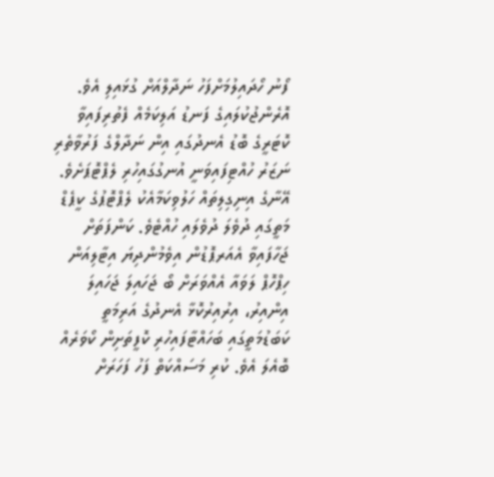ފޯނު ހޯދައިލުމަށްފަހު ނަދާލްއަށް ގުޅައިލި އެވެ.
އޮރެންޖުކުލައިގެ ފަނޑު އަލިކަމެއް ފެތުރިފައިވާ ކޮޓަރީގެ ބޮޑު އެނދުގައި އިން ނަދާލްގެ ފަރުވާތެރި ނަޒަރު ހުއްޓިފައިވަނީ އުނގުގައިހުރި ލެޕްޓޮޕަށެވެ. އޭނާގެ އިނިގިލިތައް ހަލުވިކަމާއެކު ލެޕްޓޮޕުގެ ކީޕެޑް މަތީގައި ދުވެލަ ދުވެލައި ހުއްޓެވެ. ކަންފަތަށް ޖަހާފައިވާ އެއަރޕޮޑުން އިވެމުންދިޔަ އިޓާލިއަން ހިޕްހޮޕް ލަވައާ އެއްވަރަށް ބޯ ޖަހައިލަ ޖަހައިލަ އިންއިރު، އިރުއިރުކޮޅާ އެނދުގެ އަރިމަތީ ކަބަޑުމަތީގައި ބަހައްޓާފައިހުރި ކޮފީތަށިން ކޯވަރެއް ބޮއެލަ އެވެ. ކުރި މަސައްކަތް ފަހު ފަހަރަށް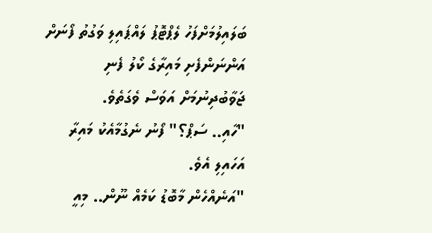ބަލައިލުމަށްފަހު ލެޕްޓޮޕު ލައްޕައިލި ވަގުތު ފޯނަށް އަންނަންފެށި މައިރާގެ ކޯލު ފެނި ޖަވާބުދިނުމަށް އަވަސް ވެގަތެވެ.
"ހާއި.. ސަޕް؟" ފޯނު ނެގުމާއެކު މައިރާ އަހައިލި އެވެ.
"އަނެއްހެން މާބޮޑު ކަމެއް ނޫން.. މިއީ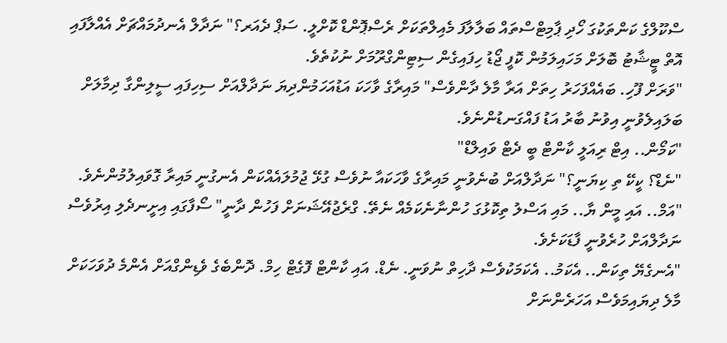ސްކޫލްގެ ކަންތަކުގަ ހޯދި ޕާމިޓްސްތައް ބަލާލާފަ މެއިލްތަކަށް ރެސްޕޮންޑް ކޮށްލީ. ސަޕް ދެއަރ؟" ނަދާލް އެނދުމައްޗަށް އެއްލާފައި އޮތް ޓީޝާޓު ބޮލަށް މަހައިލަމުން ކޮފީ ޖޯޑު ހިފައިގެން ސިޓިންގްރޫމަށް ނުކުތެވެ.
"ވަރަށް ފޫހި. ބައެއްފަހަރު ހިތަށް އަރާ މާލެ ދާންވެސް" މައިރާގެ ވާހަކަ އަޑުއަހަމުންދިޔަ ނަދާލްއަށް ސިހިފައި ސީލިންގާ ދިމާލަށް ބަލައިލެވުނީ އިވުނު ބާރު އަޑު ފައްގަނޑުންނެވެ.
"ކަމޯން.. އިޓް ރިއަލީ ކާންޓް ބީ ދެޓް ވައިލްޑް"
"ނެޑް؟ ކީކޭ ތި ކިޔަނީ؟" ނަދާލްއަށް ބުނެވުނީ މައިރާގެ ވާހަކައާ ނުވެސް ގުޅޭ ޖުމުލައެއްކަން އެނގުނީ މައިރާ ގޮވައިލުމުންނެވެ.
"އަމް.. އައި މީން ޔާ.. މައި އަސްލު ތިކޮޅުގަ ހުންނާނެކަމެއް ނެތޭ. ގްރެޖުއޭޝަނަށް ފަހުން ދާނީ" ސޯފާގައި އިށީނދެލި އިރުވެސް ނަދާލްއަށް ހުރެވުނީ ފާޑަކަށެވެ.
"އެނގެޔޭ ތިކަން.. އެކަމު.. އެކަމަކުވެސް ދާހިތް ނުވަނީ. ނެޑް. އައި ކާންޓް ފޮގެޓް ހިމް. ދޮންބެގެ ވެޑިންގްއަށް އެންމެ ދުވަހަކަށް މާލެ ދިޔައިމަވެސް އަހަރެންނަށް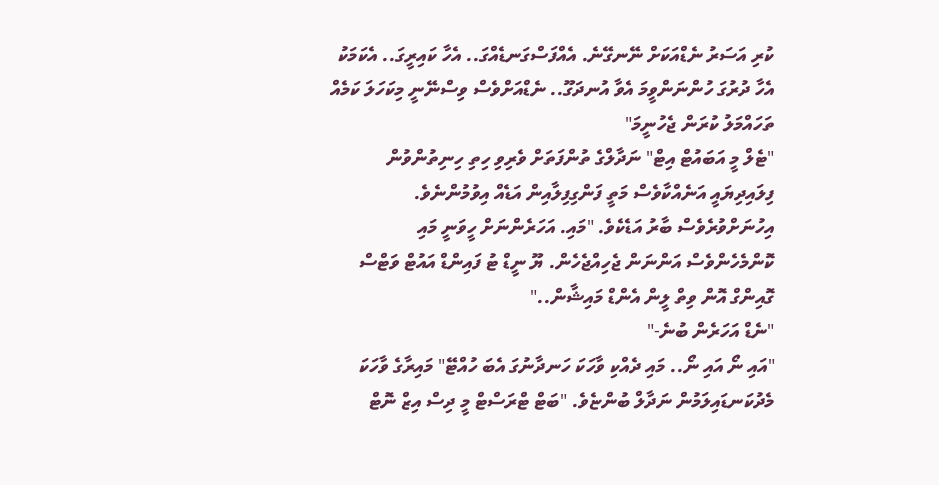ކުރި އަސަރު ނެޑްއަކަށް ނޭނގޭނެ. އެއްފަސްގަނޑެއްގަ.. އެހާ ކައިރީގަ.. އެކަމަކު އެހާ ދުރުގަ ހުންނަންވީމަ އެވާ އުނދަގޫ.. ނެޑްއަށްވެސް ވިސްނޭނީ މިކަހަލަ ކަމެއް ތަހައްމަލު ކުރަން ޖެހުނީމަ"
"ޓެލް މީ އަބައުޓް އިޓް" ނަދާލްގެ ތުންފަތަށް ވެރިވި ހިތި ހިނިތުންވުން ފިލައިދިޔައީ އަނެއްކާވެސް މަތީ ފަންގިފިލާއިން އަޑެއް އިވުމުންނެވެ. އިހުނަށްވުރެވެސް ބާރު އަޑެކެވެ. "މައި. އަހަރެންނަށް ހީވަނީ މައި ކޮންމެހެންވެސް އަންނަން ޖެހިއްޖެހެން. ޔޫ ނީޑް ޓު ފައިންޑް އައުޓް ވަޓްސް ގޮއިންގް އޮން ވިތް ލީން އެންޑް މައިޝާން.."
"ނެޑް އަހަރެން ބުނެ-"
"އައި ނޯ އައި ނޯ.. މައި ދެއްކި ވާހަކަ ހަނދާނުގަ އެބަ ހުއްޓޭ" މައިރާގެ ވާހަކަ މެދުކަނޑައިލަމުން ނަދާލް ބުންޏެވެ. "ބަޓް ޓްރަސްޓް މީ ދިސް އިޒް ނޮޓް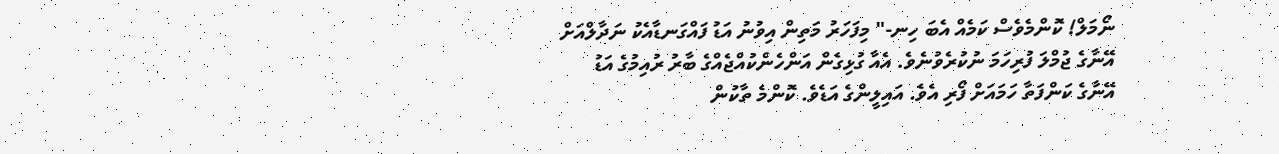ނޯމަލް! ކޮންމެވެސް ކަމެއް އެބަ ހިނ-" މިފަހަރު މަތިން އިވުނު އަޑު ފައްގަނޑާއެކު ނަދާލްއަށް އޭނާގެ ޖުމްލަ ފުރިހަމަ ނުކުރެވުނެވެ. އެއާ ގުޅިގެން އަންހެންކުއްޖެއްގެ ބާރު ރުއިމުގެ އަޑު އޭނާގެ ކަންފަތާ ހަމައަށް ފޯރި އެވެ. އައިލީންގެ އަޑެވެ. ކޮންމެ ތާކުން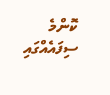ކޮންމެ ސިފައެއްގައި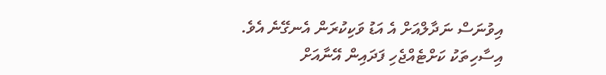އިވުނަސް ނަދާލްއަށް އެ އަޑު ވަކިކުރަން އެނގޭނެ އެވެ. އިސާހިތަކު ކަށްޓެއްޖެހި ފަދައިން އޭނާއަށް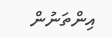އިންތަނުން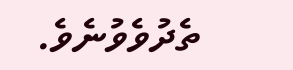ތެދުވެވުނެވެ.